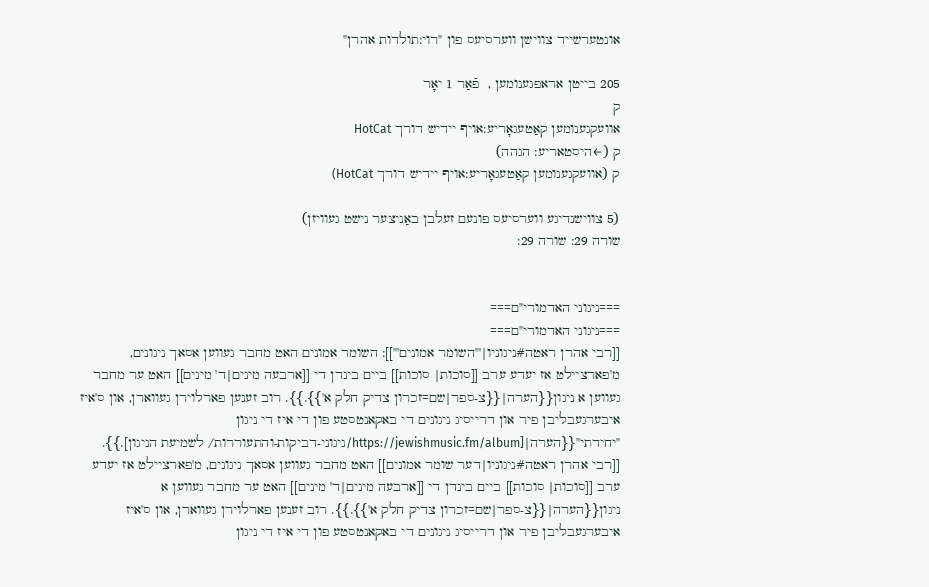אונטערשייד צווישן ווערסיעס פון "רוי:תולדות אהרן"

205 בייטן אראפגענומען ,  פֿאַר 1 יאָר
ק
אוועקגענומען קאַטעגאָריע:אויף יידיש דורך HotCat
ק (←היסטאריע: הגהה)
ק (אוועקגענומען קאַטעגאָריע:אויף יידיש דורך HotCat)

(5 צווישנדיגע ווערסיעס פונעם זעלבן באַניצער נישט געוויזן)
שורה 29: שורה 29:


===ניגוני האדמורי"ם===
===ניגוני האדמורי"ם===
[[רבי אהרן ראטה#ניגוניו|'''השומר אמונים''']]: השומר אמונים האט מחבר געווען אסאך ניגונים, מ'פארציילט אז יעדע ערב [[סוכות| סוכות]] ביים בינדן די [[ארבעה מינים|ד' מינים]] האט ער מחבר געווען א ניגון{{הערה|{{צ-ספר|שם=זכרון צדיק חלק א'}}.}}. רוב זענען פארלוירן געווארן, און ס'איז איבערגעבליבן פיר און דרייסיג ניגונים די באקאנטסטע פון די איז די ניגון "יחידתי"{{הערה|[https://jewishmusic.fm/album/ניגוני-דביקות-והתעוררות/ לשמיעת הניגון].}}.
[[רבי אהרן ראטה#ניגוניו|דער שומר אמונים]] האט מחבר געווען אסאך ניגונים, מ'פארציילט אז יעדע ערב [[סוכות| סוכות]] ביים בינדן די [[ארבעה מינים|ד' מינים]] האט ער מחבר געווען א ניגון{{הערה|{{צ-ספר|שם=זכרון צדיק חלק א'}}.}}. רוב זענען פארלוירן געווארן, און ס'איז איבערגעבליבן פיר און דרייסיג ניגונים די באקאנטסטע פון די איז די ניגון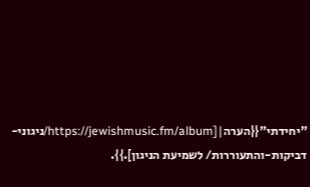"יחידתי"{{הערה|[https://jewishmusic.fm/album/ניגוני-דביקות-והתעוררות/ לשמיעת הניגון].}}.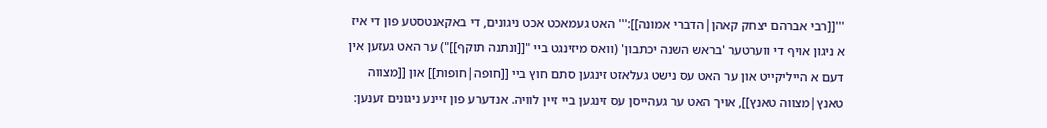'''[[רבי אברהם יצחק קאהן|הדברי אמונה]]:''' האט געמאכט אכט ניגונים, די באקאנטסטע פון די איז א ניגון אויף די ווערטער 'בראש השנה יכתבון' (וואס מיזינגט ביי "[[ונתנה תוקף]]") ער האט געזען אין דעם א הייליקייט און ער האט עס נישט געלאזט זינגען סתם חוץ ביי [[חופה|חופות]] און [[מצווה טאנץ|מצווה טאנץ]], אויך האט ער געהייסן עס זינגען ביי זיין לוויה. אנדערע פון זיינע ניגונים זענען: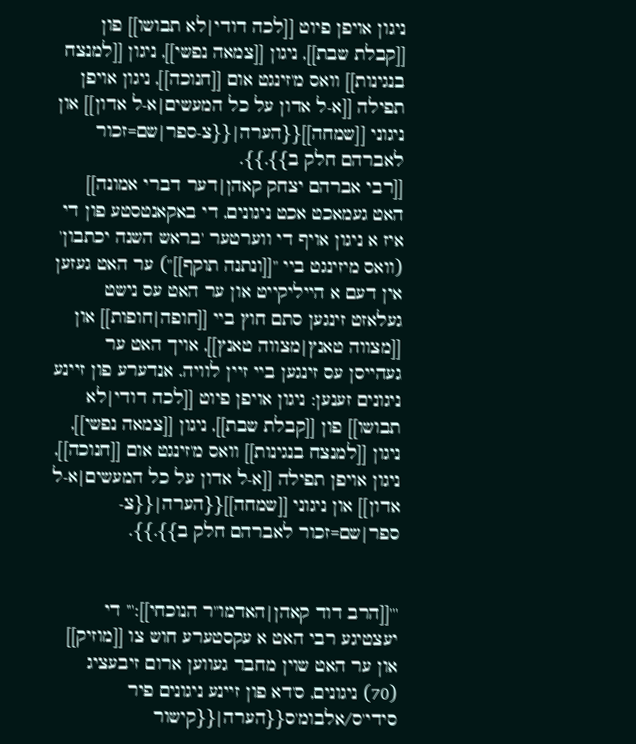ניגון אויפן פיוט [[לכה דודי|לא תבושו]] פון [[קבלת שבת]], ניגון [[צמאה נפשי]], ניגון [[למנצח בנגינות]] וואס מ'זינגט אום [[חנוכה]], ניגון אויפן תפילה [[א-ל אדון על כל המעשים|א-ל אדון]] און ניגוני [[שמחה]]{{הערה|{{צ-ספר|שם=זכור לאברהם חלק ב}}.}}.
[[רבי אברהם יצחק קאהן|דער דברי אמונה]] האט געמאכט אכט ניגונים, די באקאנטסטע פון די איז א ניגון אויף די ווערטער 'בראש השנה יכתבון' (וואס מיזינגט ביי "[[ונתנה תוקף]]") ער האט געזען אין דעם א הייליקייט און ער האט עס נישט געלאזט זינגען סתם חוץ ביי [[חופה|חופות]] און [[מצווה טאנץ|מצווה טאנץ]], אויך האט ער געהייסן עס זינגען ביי זיין לוויה. אנדערע פון זיינע ניגונים זענען: ניגון אויפן פיוט [[לכה דודי|לא תבושו]] פון [[קבלת שבת]], ניגון [[צמאה נפשי]], ניגון [[למנצח בנגינות]] וואס מ'זינגט אום [[חנוכה]], ניגון אויפן תפילה [[א-ל אדון על כל המעשים|א-ל אדון]] און ניגוני [[שמחה]]{{הערה|{{צ-ספר|שם=זכור לאברהם חלק ב}}.}}.


'''[[הרב דוד קאהן|האדמו"ר הנוכחי]]:''' די יעצטיגע רבי האט א עקסטערע חוש צו [[מוזיק]] און ער האט שוין מחבר געווען ארום זיבעציג (70) ניגונים, ס'דא פון זיינע ניגונים פיר סידי'ס/אלבומ'ס{{הערה|{{קישור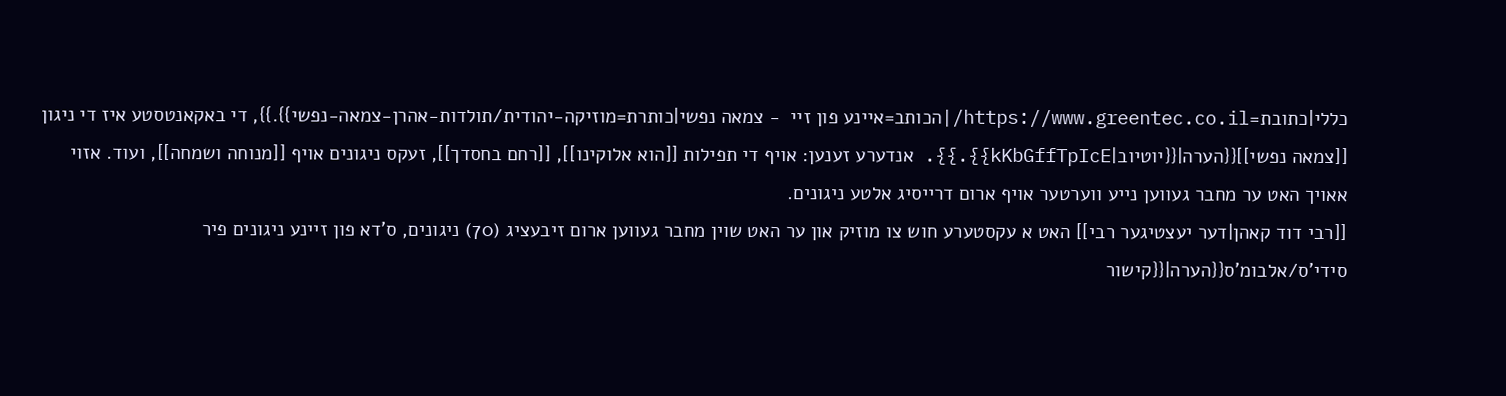כללי|כתובת=https://www.greentec.co.il/|הכותב=איינע פון זיי  - צמאה נפשי|כותרת=מוזיקה-יהודית/תולדות-אהרן-צמאה-נפשי}}.}}, די באקאנטסטע איז די ניגון [[צמאה נפשי]]{{הערה|{{יוטיוב|kKbGffTpIcE}}.}}. אנדערע זענען: אויף די תפילות [[הוא אלוקינו]], [[רחם בחסדך]], זעקס ניגונים אויף [[מנוחה ושמחה]], ועוד. אזוי אאויך האט ער מחבר געווען נייע ווערטער אויף ארום דרייסיג אלטע ניגונים.
[[רבי דוד קאהן|דער יעצטיגער רבי]] האט א עקסטערע חוש צו מוזיק און ער האט שוין מחבר געווען ארום זיבעציג (70) ניגונים, ס'דא פון זיינע ניגונים פיר סידי'ס/אלבומ'ס{{הערה|{{קישור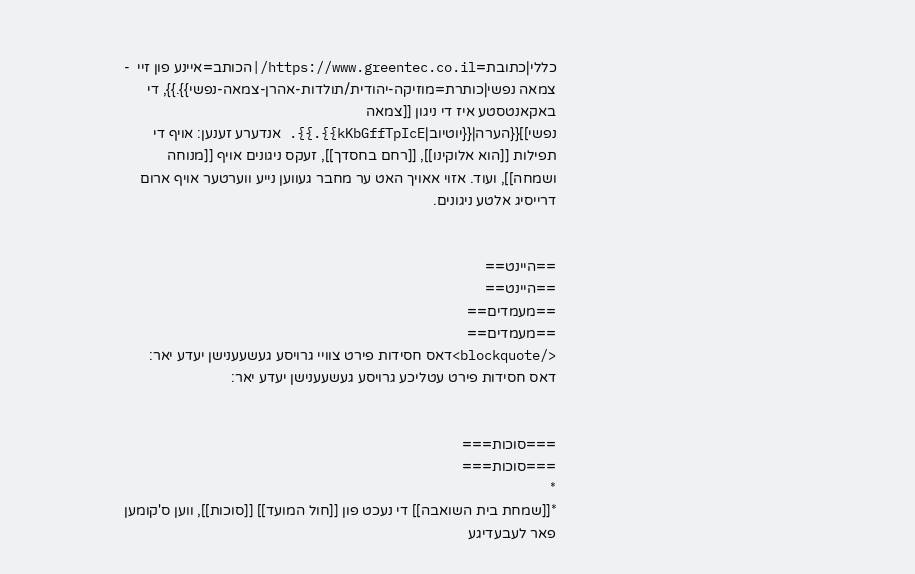כללי|כתובת=https://www.greentec.co.il/|הכותב=איינע פון זיי  - צמאה נפשי|כותרת=מוזיקה-יהודית/תולדות-אהרן-צמאה-נפשי}}.}}, די באקאנטסטע איז די ניגון [[צמאה נפשי]]{{הערה|{{יוטיוב|kKbGffTpIcE}}.}}. אנדערע זענען: אויף די תפילות [[הוא אלוקינו]], [[רחם בחסדך]], זעקס ניגונים אויף [[מנוחה ושמחה]], ועוד. אזוי אאויך האט ער מחבר געווען נייע ווערטער אויף ארום דרייסיג אלטע ניגונים.


==היינט==
==היינט==
==מעמדים==
==מעמדים==
</blockquote>דאס חסידות פירט צוויי גרויסע געשעענישן יעדע יאר:
דאס חסידות פירט עטליכע גרויסע געשעענישן יעדע יאר:


===סוכות===
===סוכות===
*
*[[שמחת בית השואבה]] די נעכט פון [[חול המועד]] [[סוכות]], ווען ס'קומען פאר לעבעדיגע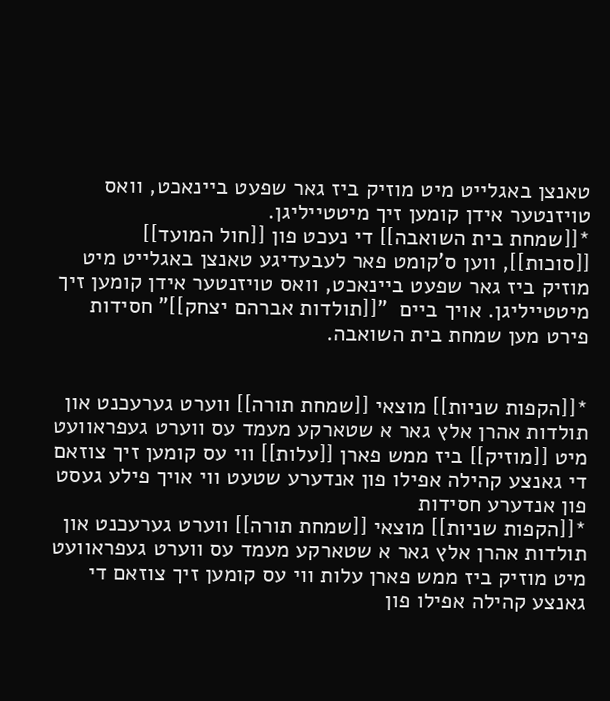טאנצן באגלייט מיט מוזיק ביז גאר שפעט ביינאכט, וואס טויזנטער אידן קומען זיך מיטטייליגן.
*[[שמחת בית השואבה]] די נעכט פון [[חול המועד]] [[סוכות]], ווען ס'קומט פאר לעבעדיגע טאנצן באגלייט מיט מוזיק ביז גאר שפעט ביינאכט, וואס טויזנטער אידן קומען זיך מיטטייליגן. אויך ביים  "[[תולדות אברהם יצחק]]" חסידות פירט מען שמחת בית השואבה.


*[[הקפות שניות]] מוצאי [[שמחת תורה]] ווערט גערעכנט און תולדות אהרן אלץ גאר א שטארקע מעמד עס ווערט געפראוועט מיט [[מוזיק]] ביז ממש פארן [[עלות]] ווי עס קומען זיך צוזאם די גאנצע קהילה אפילו פון אנדערע שטעט ווי אויך פילע געסט פון אנדערע חסידות
*[[הקפות שניות]] מוצאי [[שמחת תורה]] ווערט גערעכנט און תולדות אהרן אלץ גאר א שטארקע מעמד עס ווערט געפראוועט מיט מוזיק ביז ממש פארן עלות ווי עס קומען זיך צוזאם די גאנצע קהילה אפילו פון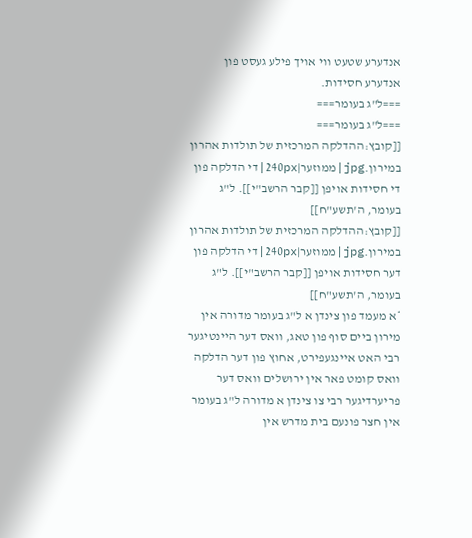אנדערע שטעט ווי אויך פילע געסט פון אנדערע חסידות.
===ל"ג בעומר===
===ל"ג בעומר===
[[קובץ:ההדלקה המרכזית של תולדות אהרון במירון.jpg|ממוזער|240px|די הדלקה פון די חסידות אויפן [[קבר הרשב"י]]. ל"ג בעומר, ה'תשע"ח]]
[[קובץ:ההדלקה המרכזית של תולדות אהרון במירון.jpg|ממוזער|240px|די הדלקה פון דער חסידות אויפן [[קבר הרשב"י]]. ל"ג בעומר, ה'תשע"ח]]
*א מעמד פון צינדן א ל"ג בעומר מדורה אין מירון ביים סוף פון טאג, וואס דער היינטיגער רבי האט איינגעפירט, אחוץ פון דער הדלקה וואס קומט פאר אין ירושלים וואס דער פריערדיגער רבי צו צינדן א מדורה ל"ג בעומר אין חצר פונעם בית מדרש אין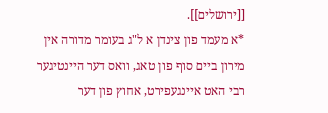[[ירושלים]].
*א מעמד פון צינדן א ל"ג בעומר מדורה אין מירון ביים סוף פון טאג, וואס דער היינטיגער רבי האט איינגעפירט, אחוץ פון דער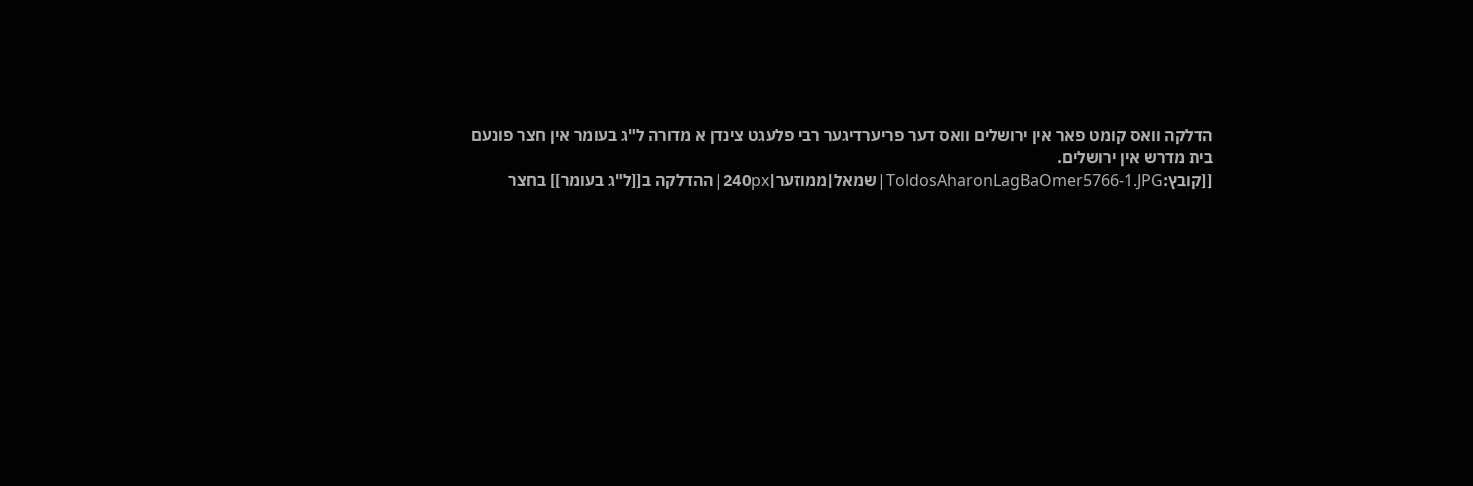הדלקה וואס קומט פאר אין ירושלים וואס דער פריערדיגער רבי פלעגט צינדן א מדורה ל"ג בעומר אין חצר פונעם בית מדרש אין ירושלים.
[[קובץ:ToldosAharonLagBaOmer5766-1.JPG|שמאל|ממוזער|240px|ההדלקה ב[[ל"ג בעומר]] בחצר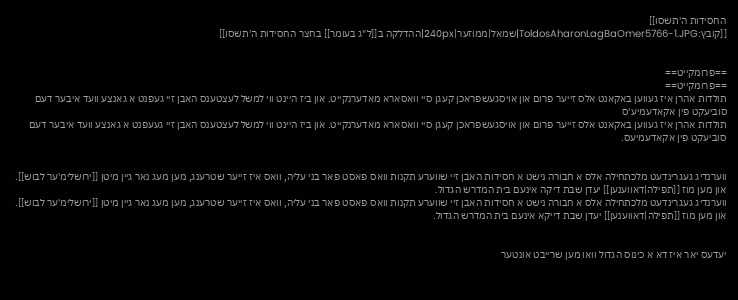החסידות ה'תשסו]]
[[קובץ:ToldosAharonLagBaOmer5766-1.JPG|שמאל|ממוזער|240px|ההדלקה ב[[ל"ג בעומר]] בחצר החסידות ה'תשסו]]


==פרומקייט==
==פרומקייט==
תולדות אהרן איז געווען באקאנט אלס זייער פרום און אויסגעשפראכן קעגן סיי וואסארא מאדערנקייט. און ביז היינט ווי למשל לעצטענס האבן זיי געפנט א גאנצע וועד איבער דעם סוביעקט פין אקאדעמיע'ס
תולדות אהרן איז געווען באקאנט אלס זייער פרום און אויסגעשפראכן קעגן סיי וואסארא מאדערנקייט. און ביז היינט ווי למשל לעצטענס האבן זיי געעפנט א גאנצע וועד איבער דעם סוביעקט פין אקאדעמיעס.


ווערנדיג געגרינדעט מלכתחילה אלס א חבורה נישט א חסידות האבן זיי שווערע תקנות וואס פאסט פאר בני עליה, וואס איז זייער שטרענג, מען מעג נאר גיין מיטן [[ירושלימ'ער לבוש]]. און מען מוז [[תפילה|דאווענען]] יעדן שבת דיקה אינעם בית המדרש הגדול.
ווערנדיג געגרינדעט מלכתחילה אלס א חבורה נישט א חסידות האבן זיי שווערע תקנות וואס פאסט פאר בני עליה, וואס איז זייער שטרענג, מען מעג נאר גיין מיטן [[ירושלימ'ער לבוש]]. און מען מוז [[תפילה|דאווענען]] יעדן שבת דייקא אינעם בית המדרש הגדול.


יעדעס יאר איז דא א כינוס הגדול וואו מען שרייבט אונטער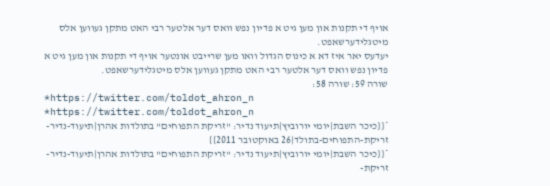אויף די תקנות און מען גיט א פדיון נפש וואס דער אלטער רבי האט מתקן געווען אלס מיטגלידערשאפט.
יעדעס יאר איז דא א כינוס הגדול וואו מען שרייבט אונטער אויף די תקנות און מען גיט א פדיון נפש וואס דער אלטער רבי האט מתקן געווען אלס מיטגלידערשאפט.
שורה 59: שורה 58:
*https://twitter.com/toldot_ahron_n
*https://twitter.com/toldot_ahron_n
*{{כיכר השבת|יומי יורוביץ|תיעוד נדיר: "זריקת התפוחים" בתולדות אהרן|תיעוד-נדיר-זריקת-התפוחים-בתולד|26 באוקטובר 2011}}
*{{כיכר השבת|יומי יורוביץ|תיעוד נדיר: "זריקת התפוחים" בתולדות אהרן|תיעוד-נדיר-זריקת-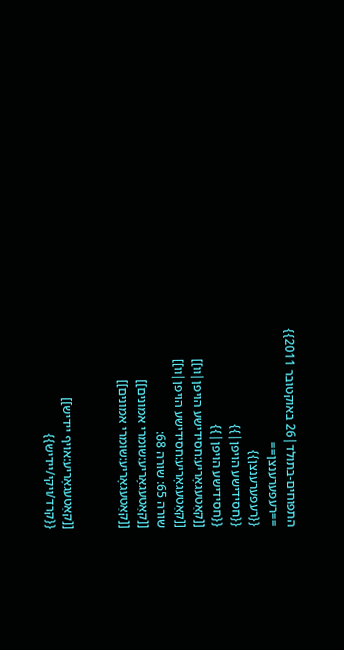התפוחים-בתולד|26 באוקטובר 2011}}
==רעפערענצן==
{{רעפערענצן}}
{{חסידישע הויפן|}}
{{חסידישע הויפן|}}
[[קאַטעגאָריע:חסידישע הויפן|װ]]
[[קאַטעגאָריע:חסידישע הויפן|װ]]
שורה 65: שורה 68:
[[קאַטעגאָריע:שומרי אמונים]]
[[קאַטעגאָריע:שומרי אמונים]]


[[קאַטעגאָריע:אויף יידיש]]
{{קרד/ויקי/יידיש}}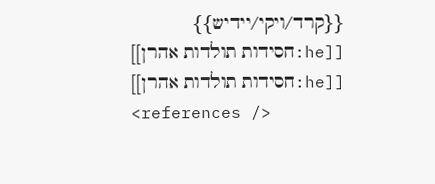{{קרד/ויקי/יידיש}}
[[he:חסידות תולדות אהרן]]
[[he:חסידות תולדות אהרן]]
<references />